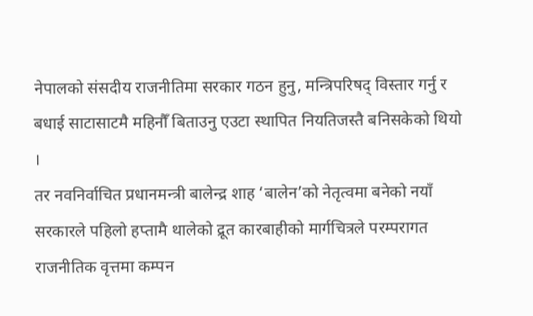नेपालको संसदीय राजनीतिमा सरकार गठन हुनु, मन्त्रिपरिषद् विस्तार गर्नु र बधाई साटासाटमै महिनौँ बिताउनु एउटा स्थापित नियतिजस्तै बनिसकेको थियो ।
तर नवनिर्वाचित प्रधानमन्त्री बालेन्द्र शाह ‘बालेन’को नेतृत्वमा बनेको नयाँ सरकारले पहिलो हप्तामै थालेको द्रूत कारबाहीको मार्गचित्रले परम्परागत राजनीतिक वृत्तमा कम्पन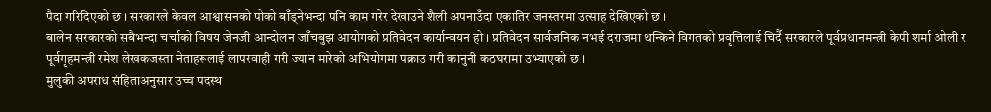पैदा गरिदिएको छ । सरकारले केवल आश्वासनको पोको बाँड्नेभन्दा पनि काम गरेर देखाउने शैली अपनाउँदा एकातिर जनस्तरमा उत्साह देखिएको छ ।
बालेन सरकारको सबैभन्दा चर्चाको विषय जेनजी आन्दोलन जाँचबुझ आयोगको प्रतिवेदन कार्यान्वयन हो । प्रतिवेदन सार्वजनिक नभई दराजमा थन्किने विगतको प्रवृत्तिलाई चिर्दै सरकारले पूर्वप्रधानमन्त्री केपी शर्मा ओली र पूर्वगृहमन्त्री रमेश लेखकजस्ता नेताहरूलाई लापरवाही गरी ज्यान मारेको अभियोगमा पक्राउ गरी कानुनी कठघरामा उभ्याएको छ ।
मुलुकी अपराध संहिताअनुसार उच्च पदस्थ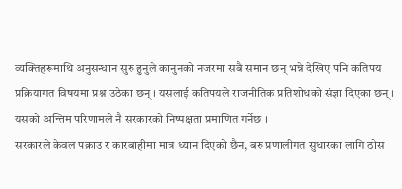व्यक्तिहरूमाथि अनुसन्धान सुरु हुनुले कानुनको नजरमा सबै समान छन् भन्ने देखिए पनि कतिपय प्रक्रियागत विषयमा प्रश्न उठेका छन् । यसलाई कतिपयले राजनीतिक प्रतिशोधको संज्ञा दिएका छन् । यसको अन्तिम परिणामले नै सरकारको निष्पक्षता प्रमाणित गर्नेछ ।
सरकारले केवल पक्राउ र कारबाहीमा मात्र ध्यान दिएको छैन, बरु प्रणालीगत सुधारका लागि ठोस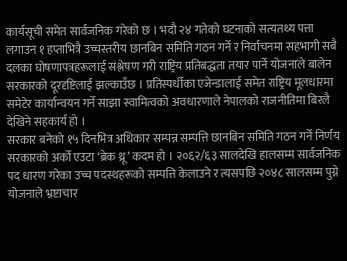कार्यसूची समेत सार्वजनिक गरेको छ । भदौ २४ गतेको घटनाको सत्यतथ्य पत्ता लगाउन १ हप्ताभित्रै उच्चस्तरीय छानबिन समिति गठन गर्ने र निर्वाचनमा सहभागी सबै दलका घोषणापत्रहरूलाई संश्लेषण गरी राष्ट्रिय प्रतिबद्धता तयार पार्ने योजनाले बालेन सरकारको दूरदृष्टिलाई झल्काउँछ । प्रतिस्पर्धीका एजेन्डालाई समेत राष्ट्रिय मूलधारमा समेटेर कार्यान्वयन गर्ने साझा स्वामित्वको अवधारणाले नेपालको राजनीतिमा बिरलै देखिने सहकार्य हो ।
सरकार बनेको १५ दिनभित्र अधिकार सम्पन्न सम्पत्ति छानबिन समिति गठन गर्ने निर्णय सरकारको अर्को एउटा ‘ब्रेक थ्रू’ कदम हो । २०६२/६३ सालदेखि हालसम्म सार्वजनिक पद धारण गरेका उच्च पदस्थहरूको सम्पत्ति केलाउने र त्यसपछि २०४८ सालसम्म पुग्ने योजनाले भ्रष्टाचार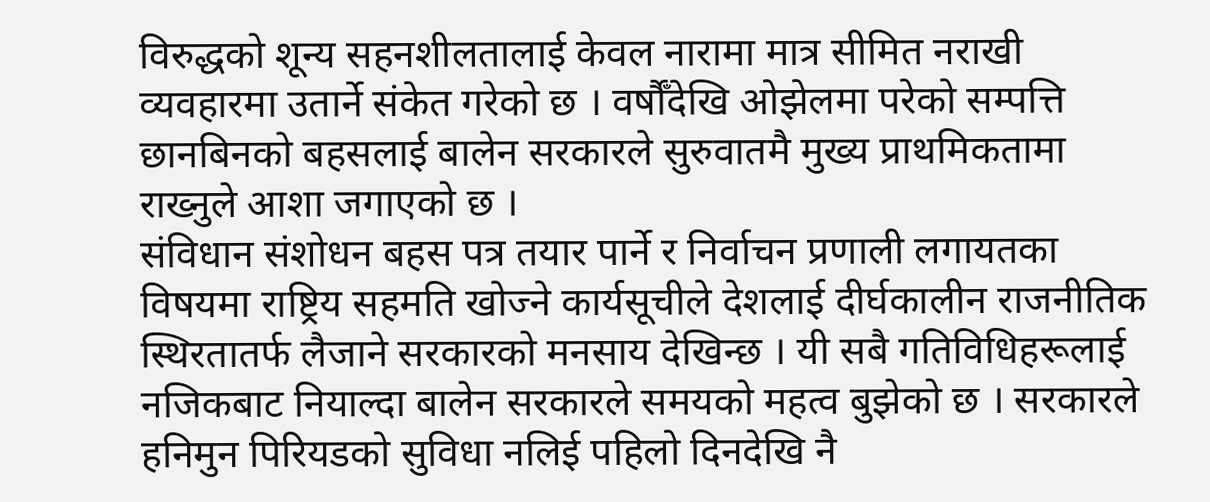विरुद्धको शून्य सहनशीलतालाई केवल नारामा मात्र सीमित नराखी व्यवहारमा उतार्ने संकेत गरेको छ । वर्षौँदेखि ओझेलमा परेको सम्पत्ति छानबिनको बहसलाई बालेन सरकारले सुरुवातमै मुख्य प्राथमिकतामा राख्नुले आशा जगाएको छ ।
संविधान संशोधन बहस पत्र तयार पार्ने र निर्वाचन प्रणाली लगायतका विषयमा राष्ट्रिय सहमति खोज्ने कार्यसूचीले देशलाई दीर्घकालीन राजनीतिक स्थिरतातर्फ लैजाने सरकारको मनसाय देखिन्छ । यी सबै गतिविधिहरूलाई नजिकबाट नियाल्दा बालेन सरकारले समयको महत्व बुझेको छ । सरकारले हनिमुन पिरियडको सुविधा नलिई पहिलो दिनदेखि नै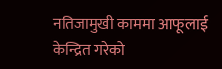नतिजामुखी काममा आफूलाई केन्द्रित गरेको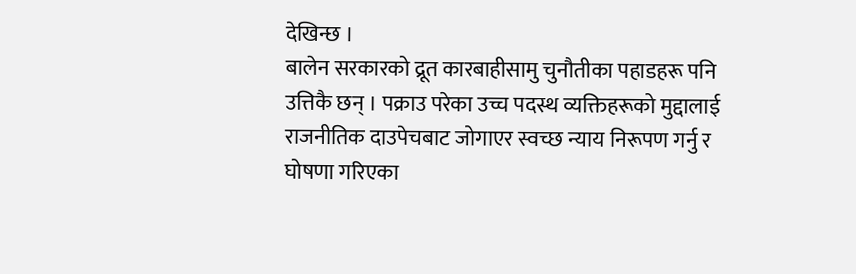देखिन्छ ।
बालेन सरकारको द्रूत कारबाहीसामु चुनौतीका पहाडहरू पनि उत्तिकै छन् । पक्राउ परेका उच्च पदस्थ व्यक्तिहरूको मुद्दालाई राजनीतिक दाउपेचबाट जोगाएर स्वच्छ न्याय निरूपण गर्नु र घोषणा गरिएका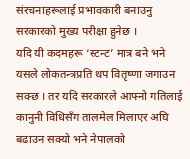संरचनाहरूलाई प्रभावकारी बनाउनु सरकारको मुख्य परीक्षा हुनेछ ।
यदि यी कदमहरू ‘स्टन्ट’ मात्र बने भने यसले लोकतन्त्रप्रति थप वितृष्णा जगाउन सक्छ । तर यदि सरकारले आफ्नो गतिलाई कानुनी विधिसँग तालमेल मिलाएर अघि बढाउन सक्यो भने नेपालको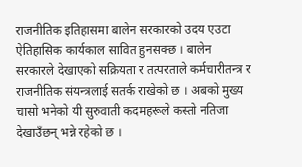राजनीतिक इतिहासमा बालेन सरकारको उदय एउटा ऐतिहासिक कार्यकाल सावित हुनसक्छ । बालेन सरकारले देखाएको सक्रियता र तत्परताले कर्मचारीतन्त्र र राजनीतिक संयन्त्रलाई सतर्क राखेको छ । अबको मुख्य चासो भनेको यी सुरुवाती कदमहरूले कस्तो नतिजा देखाउँछन् भन्ने रहेको छ ।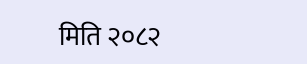मिति २०८२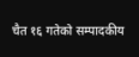चैत १६ गतेको सम्पादकीय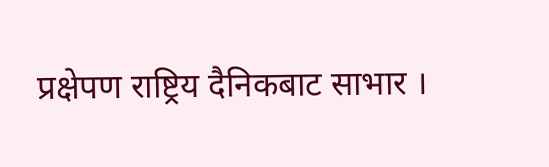प्रक्षेपण राष्ट्रिय दैनिकबाट साभार ।